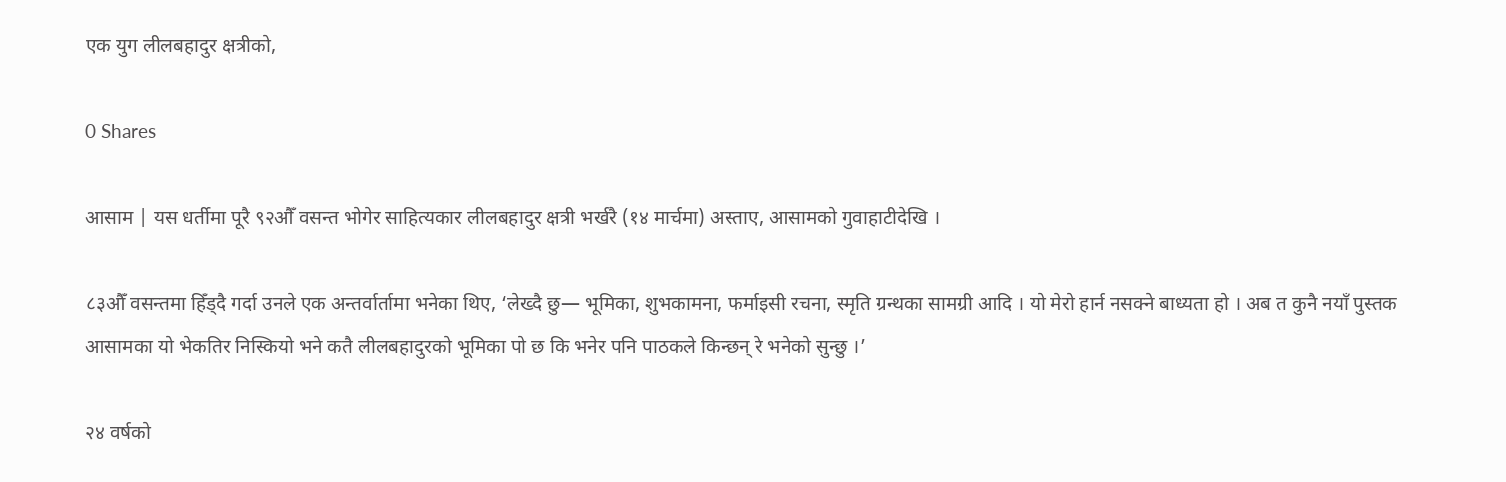एक युग लीलबहादुर क्षत्रीको,

0 Shares

आसाम | यस धर्तीमा पूरै ९२औँ वसन्त भोगेर साहित्यकार लीलबहादुर क्षत्री भर्खरै (१४ मार्चमा) अस्ताए, आसामको गुवाहाटीदेखि ।

८३औँ वसन्तमा हिँड्दै गर्दा उनले एक अन्तर्वार्तामा भनेका थिए, ‘लेख्दै छु— भूमिका, शुभकामना, फर्माइसी रचना, स्मृति ग्रन्थका सामग्री आदि । यो मेरो हार्न नसक्ने बाध्यता हो । अब त कुनै नयाँ पुस्तक आसामका यो भेकतिर निस्कियो भने कतै लीलबहादुरको भूमिका पो छ कि भनेर पनि पाठकले किन्छन् रे भनेको सुन्छु ।’

२४ वर्षको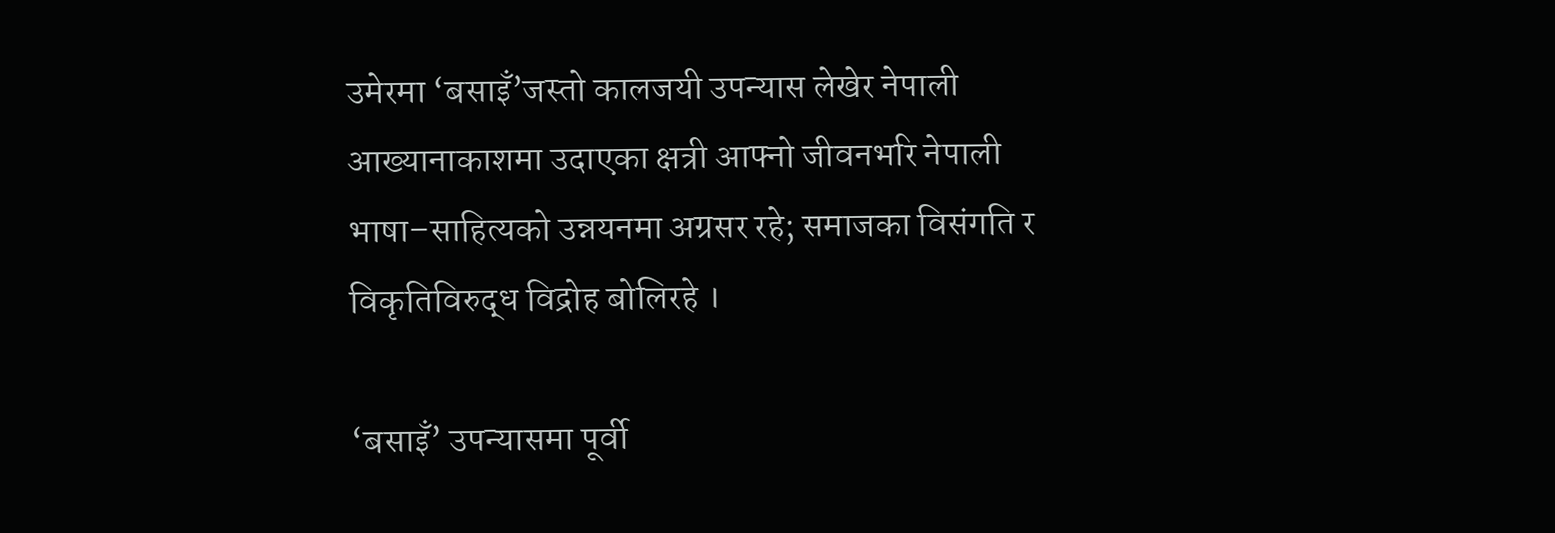उमेरमा ‘बसाइँ’जस्तो कालजयी उपन्यास लेखेर नेपाली आख्यानाकाशमा उदाएका क्षत्री आफ्नो जीवनभरि नेपाली भाषा–साहित्यको उन्नयनमा अग्रसर रहे; समाजका विसंगति र विकृतिविरुद्ध विद्रोह बोलिरहे ।

‘बसाइँ’ उपन्यासमा पूर्वी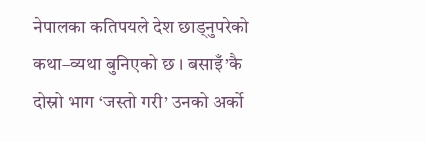नेपालका कतिपयले देश छाड्नुपरेको कथा–व्यथा बुनिएको छ । बसाइँ’कै दोस्रो भाग ‘जस्तो गरी’ उनको अर्को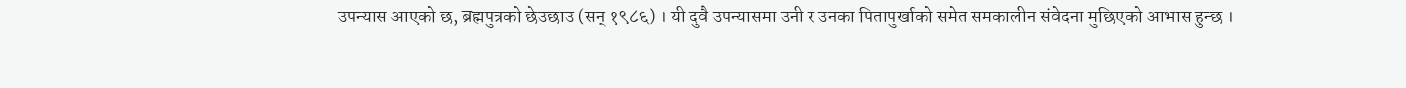उपन्यास आएको छ, ब्रह्मपुत्रको छेउछाउ (सन् १९८६) । यी दुवै उपन्यासमा उनी र उनका पितापुर्खाको समेत समकालीन संवेदना मुछिएको आभास हुन्छ ।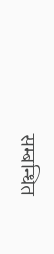सम्बन्धित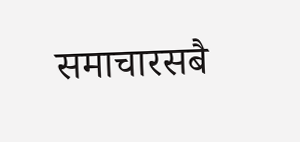समाचारसबै